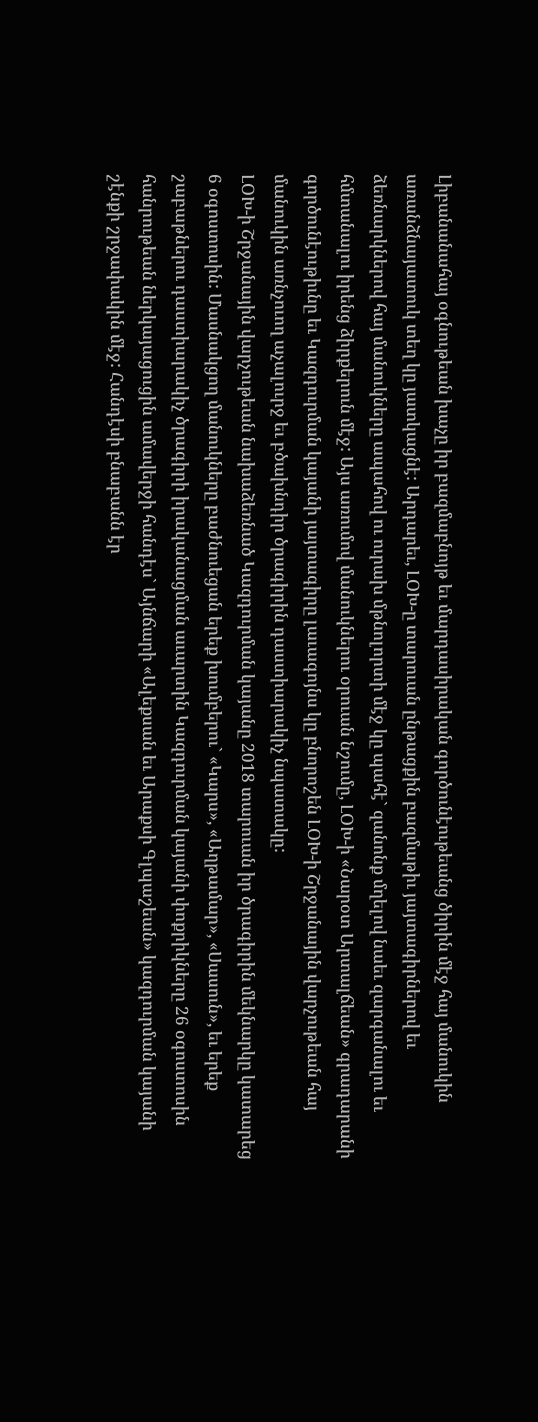Լիբանանահայ օգնութեան խաչը իր բազմաբնոյթ եւ մարդասիրական գործունէութեանց ծիրին մէջ հայ մանուկին առանձնայատուկ տեղ կը յատկացնէ: Արդարեւ, ԼՕԽ-ը տարուան ընթացքին բազմաթիւ յայտագիրներով եւ ձեռնարկներով հայ մանուկները ապահով ու ուրախ մթնոլորտի մէջ կը պահէ` զանոնք մղելով նաեւ զարգանալու եւ հմտանալու իրենց ձիրքերուն մէջ: Այս առումով մանուկներու օրուան նշումը, ԼՕԽ-ի «Նարօտ Արտալճեան» գրադարանի գործունէութիւնը եւ Կազդուրման կայանի յայտագիրը լաւագոյնս կը բնորոշեն ԼՕԽ-ի Շրջանային վարչութեան հայ մանուկին առնչուող աչալուրջ եւ բծախնդիր ծրագիրին դաստիարակիչ նպատակը:
ԼՕԽ-ի Շրջանային վարչութեան նախաձեռնած Կազդուրման կայանը 2018 տարուան իր ծրագիրին մեկնարկը կատարեց 6 օգոստոսին: Մասնակցող մանուկները բաժնուեցան երեք խումբերու` «Կարս», «Աղթամար», «Սասուն», եւ երեք շաբաթներու դաստիարակիչ ծրագիրի իրականացման աւարտին Կազդուրման կայանի փոքրիկները 26 օգոստոսին հանրութեան ներկայացուցին ամավերջի հանդէս` Այնճարի «Ալեքսան եւ Արաքսի Գլպաշեան» կազդուրման կայանի շէնքի շրջափակին մէջ: Հանդէսի բնաբանն էր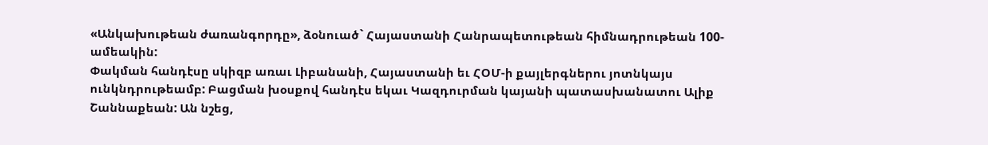«Անկախութեան ժառանգորդը», ձօնուած` Հայաստանի Հանրապետութեան հիմնադրութեան 100-ամեակին:
Փակման հանդէսը սկիզբ առաւ Լիբանանի, Հայաստանի եւ ՀՕՄ-ի քայլերգներու յոտնկայս ունկնդրութեամբ: Բացման խօսքով հանդէս եկաւ Կազդուրման կայանի պատասխանատու Ալիք Շաննաքեան: Ան նշեց,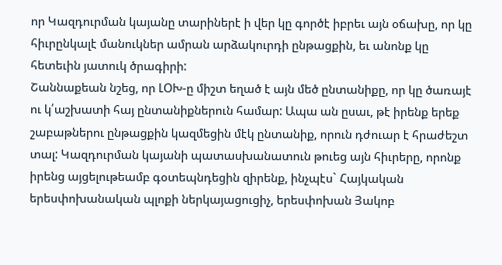որ Կազդուրման կայանը տարիներէ ի վեր կը գործէ իբրեւ այն օճախը, որ կը հիւրընկալէ մանուկներ ամրան արձակուրդի ընթացքին, եւ անոնք կը հետեւին յատուկ ծրագիրի:
Շաննաքեան նշեց, որ ԼՕԽ-ը միշտ եղած է այն մեծ ընտանիքը, որ կը ծառայէ ու կ՛աշխատի հայ ընտանիքներուն համար: Ապա ան ըսաւ, թէ իրենք երեք շաբաթներու ընթացքին կազմեցին մէկ ընտանիք, որուն դժուար է հրաժեշտ տալ: Կազդուրման կայանի պատասխանատուն թուեց այն հիւրերը, որոնք իրենց այցելութեամբ գօտեպնդեցին զիրենք, ինչպէս` Հայկական երեսփոխանական պլոքի ներկայացուցիչ, երեսփոխան Յակոբ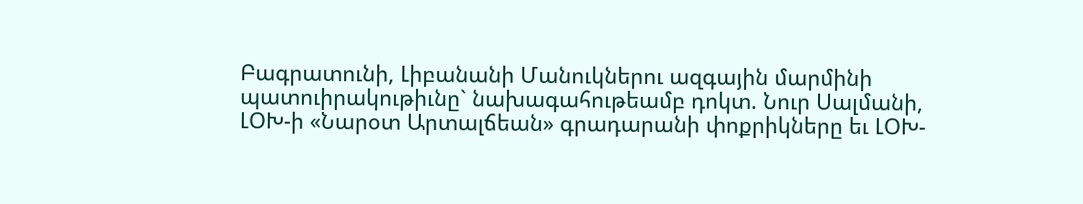Բագրատունի, Լիբանանի Մանուկներու ազգային մարմինի պատուիրակութիւնը` նախագահութեամբ դոկտ. Նուր Սալմանի, ԼՕԽ-ի «Նարօտ Արտալճեան» գրադարանի փոքրիկները եւ ԼՕԽ-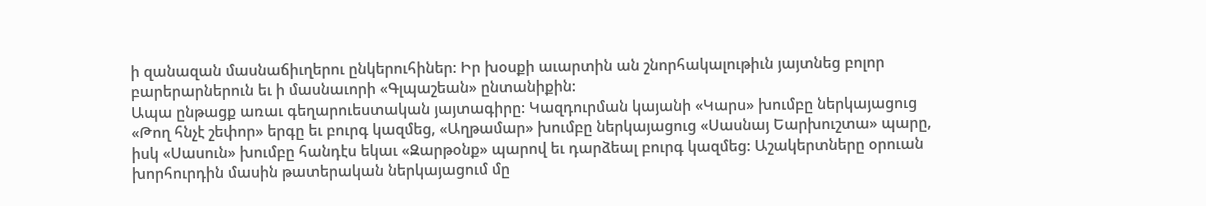ի զանազան մասնաճիւղերու ընկերուհիներ: Իր խօսքի աւարտին ան շնորհակալութիւն յայտնեց բոլոր բարերարներուն եւ ի մասնաւորի «Գլպաշեան» ընտանիքին:
Ապա ընթացք առաւ գեղարուեստական յայտագիրը: Կազդուրման կայանի «Կարս» խումբը ներկայացուց «Թող հնչէ շեփոր» երգը եւ բուրգ կազմեց, «Աղթամար» խումբը ներկայացուց «Սասնայ Եարխուշտա» պարը, իսկ «Սասուն» խումբը հանդէս եկաւ «Զարթօնք» պարով եւ դարձեալ բուրգ կազմեց: Աշակերտները օրուան խորհուրդին մասին թատերական ներկայացում մը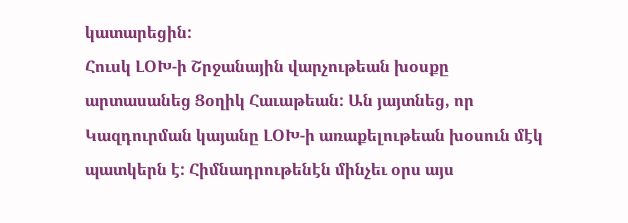կատարեցին:
Հուսկ ԼՕԽ-ի Շրջանային վարչութեան խօսքը արտասանեց Ցօղիկ Հաւաթեան: Ան յայտնեց, որ Կազդուրման կայանը ԼՕԽ-ի առաքելութեան խօսուն մէկ պատկերն է: Հիմնադրութենէն մինչեւ օրս այս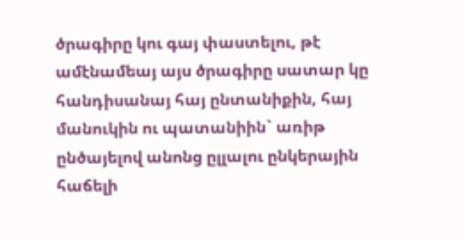ծրագիրը կու գայ փաստելու, թէ ամէնամեայ այս ծրագիրը սատար կը հանդիսանայ հայ ընտանիքին, հայ մանուկին ու պատանիին` առիթ ընծայելով անոնց ըլլալու ընկերային հաճելի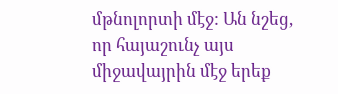մթնոլորտի մէջ: Ան նշեց, որ հայաշունչ այս միջավայրին մէջ երեք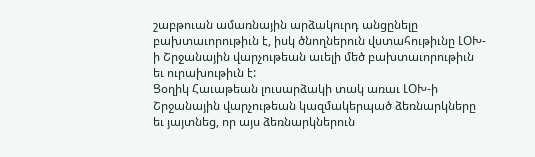շաբթուան ամառնային արձակուրդ անցընելը բախտաւորութիւն է, իսկ ծնողներուն վստահութիւնը ԼՕԽ-ի Շրջանային վարչութեան աւելի մեծ բախտաւորութիւն եւ ուրախութիւն է:
Ցօղիկ Հաւաթեան լուսարձակի տակ առաւ ԼՕԽ-ի Շրջանային վարչութեան կազմակերպած ձեռնարկները եւ յայտնեց, որ այս ձեռնարկներուն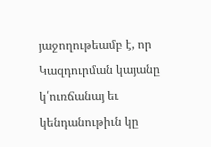յաջողութեամբ է, որ Կազդուրման կայանը կ՛ուռճանայ եւ կենդանութիւն կը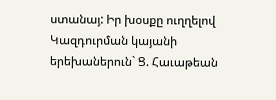ստանայ: Իր խօսքը ուղղելով Կազդուրման կայանի երեխաներուն` Ց. Հաւաթեան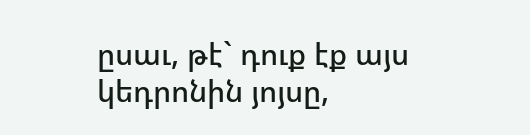ըսաւ, թէ` դուք էք այս կեդրոնին յոյսը,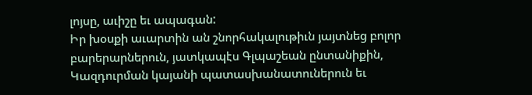լոյսը, աւիշը եւ ապագան:
Իր խօսքի աւարտին ան շնորհակալութիւն յայտնեց բոլոր բարերարներուն, յատկապէս Գլպաշեան ընտանիքին, Կազդուրման կայանի պատասխանատուներուն եւ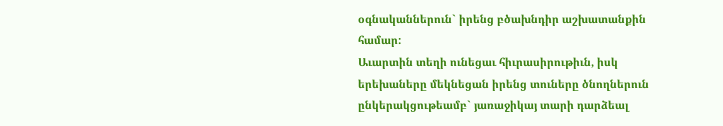օգնականներուն` իրենց բծախնդիր աշխատանքին համար:
Աւարտին տեղի ունեցաւ հիւրասիրութիւն, իսկ երեխաները մեկնեցան իրենց տուները ծնողներուն ընկերակցութեամբ` յառաջիկայ տարի դարձեալ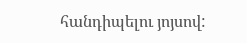հանդիպելու յոյսով: